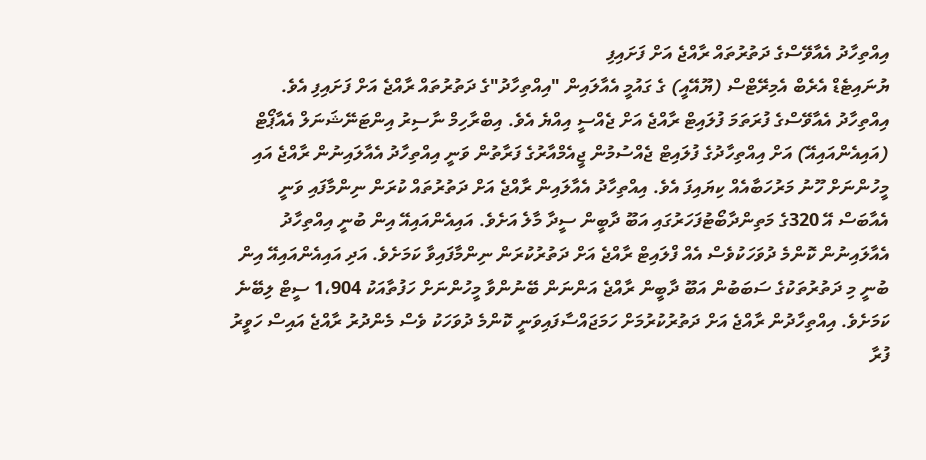އިއްތިހާދު އެއާވޭސްގެ ދަތުރުތައް ރާއްޖެ އަށް ފަށައިފި
ޔުނައިޓެޑް އެރެބް އެމިރޭޓްސް (ޔޫއޭއީ) ގެ ގައުމީ އެއާލައިން "އިއްތިހާދު"ގެ ދަތުރުތައް ރާއްޖެ އަށް ފަށައިފި އެވެ. އިއްތިހާދު އެއާވޭސްގެ ފުރަތަމަ ފުލައިޓް ރާއްޖެ އަށް ޖެއްސީ އިއްޔެ އެވެ. އިބްރާހިމް ނާސިރު އިންޓަނޭޝަނަލް އެއާޕޯޓް (އައިއެންއައިއޭ) އަށް އިއްތިހާދުގެ ފުލައިޓް ޖެއްސުމުން ޖީއެމްއާރުގެ ފަރާތުން ވަނީ އިއްތިހާދު އެއާލައިނުން ރާއްޖެ އައި މީހުންނަށް ހޫނު މަރުހަބާއެއް ކިޔައިފަ އެވެ. އިއްތިހާދު އެއާލައިން ރާއްޖެ އަށް ދަތުރުތައް ކުރަން ނިންމާފައި ވަނީ އެއާބަސް އޭ 320ގެ މަތިންދާބޯޓުފަހަރުގައި އަބޫ ދާބީން ސީދާ މާލެ އަށެވެ. އައިއެންއައިއޭ އިން ބުނީ އިއްތިހާދު އެއާލައިނުން ކޮންމެ ދުވަހަކުވެސް އެއް ފްލައިޓް ރާއްޖެ އަށް ދަތުރުކުރަން ނިންމާފައިވާ ކަމަށެވެ. އަދި އައިއެންއައިއޭ އިން ބުނީ މި ދަތުރުތަކުގެ ސަބަބުން އަބޫ ދާބީން ރާއްޖެ އަންނަން ބޭނުންވާ މީހުންނަށް ހަފުތާއަކު 1،904 ސީޓް ލިބޭނެ ކަމަށެވެ. އިއްތިހާދުން ރާއްޖެ އަށް ދަތުރުކުރުމަށް ހަމަޖައްސާފައިވަނީ ކޮންމެ ދުވަހަކު ވެސް މެންދުރު ރާއްޖެ އައިސް ހަވީރު ފުރާ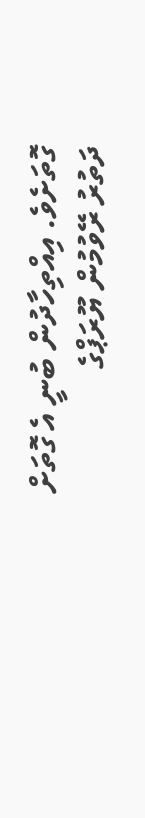ގޮތަށެވެ. އިއްތިހާދުން ބުނީ އެ ގޮތަށް ދަތުރު ރޭވުމުން ޔޫރަޕްގެ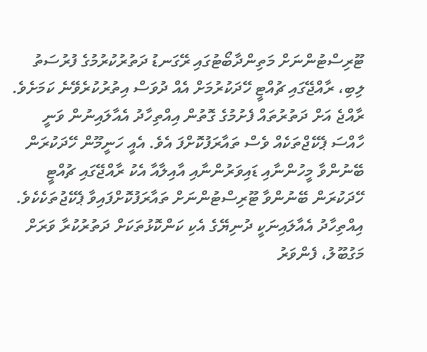ޓޫރިސްޓުންނަށް މަތިންދާބޯޓުގައި ރޭގަނޑު ދަތުރުކުރުމުގެ ފުރުސަތު ލިބި، ރާއްޖޭގައި ޗުއްޓީ ހޭދަކުރުމަށް އެއް ދުވަސް އިތުރުކުރެވޭނެ ކަމަށެވެ. ރާއްޖެ އަށް ދަތުރުތައް ފެށުމުގެ ގޮތުން އިއްތިހާދު އެއާލައިނުން ވަނީ ހާއްސަ ޕެކޭޖްތަކެއް ވެސް ތައާރަފުކޮށްފަ އެވެ. އެއީ ހަނީމޫން ހޭދަކުރަން ބޭނުންވާ މީހުންނާއި ޑައިވަރުންނާއި އާއިލާއާ އެކު ރާއްޖޭގައި ޗުއްޓީ ހޭދަކުރަން ބޭނުންވާ ޓޫރިސްޓުންނަށް ތައާރަފުކޮށްފައިވާ ޕެކޭޖުތަކެކެވެ. އިއްތިހާދު އެއާލައިނަކީ ދުނިޔޭގެ އެކި ކަންކޮޅުތަކަށް ދަތުރުކުރާ ވަރަށް މަގުބޫލު، ފެންވަރު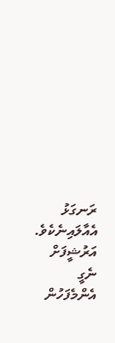ރަނގަޅު އެއާލައިނެކެވެ.
އަރުޝީފަށް ނެގީ
އެންމެފަހުން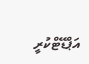އަޕްޑޭޓްކުރީ